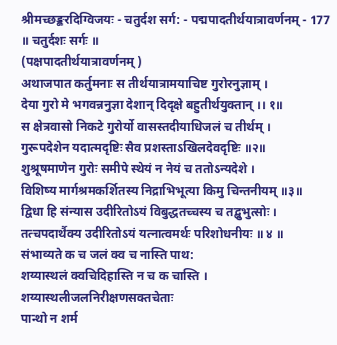श्रीमच्छङ्करदिग्विजयः - चतुर्दश सर्ग: - पद्मपादतीर्थयात्रावर्णनम् - 177
॥ चतुर्दशः सर्गः ॥
(पक्षपादतीर्थयात्रावर्णनम् )
अथाजपात कर्तुमनाः स तीर्थयात्रामयाचिष्ट गुरोरनुज्ञाम् ।
देया गुरो मे भगवन्ननुज्ञा देशान् दिदृक्षे बहुतीर्थयुक्तान् ।। १॥
स क्षेत्रवासो निकटे गुरोर्यो वासस्तदीयाधिजलं च तीर्थम् ।
गुरूपदेशेन यदात्मदृष्टिः सैव प्रशस्ताऽखिलदेवदृष्टिः ॥२॥
शुश्रूषमाणेन गुरोः समीपे स्थेयं न नेयं च ततोऽन्यदेशे ।
विशिष्य मार्गश्रमकर्शितस्य निद्राभिभूत्या किमु चिन्तनीयम् ॥३॥
द्विधा हि संन्यास उदीरितोऽयं विबुद्धतच्चस्य च तद्बुभुत्सोः ।
तत्चपदार्थैक्य उदीरितोऽयं यत्नात्वमर्थः परिशोधनीयः ॥ ४ ॥
संभाव्यते क च जलं क्व च नास्ति पाथ:
शय्यास्थलं क्वचिदिहास्ति न च क चास्ति ।
शय्यास्थलीजलनिरीक्षणसक्तचेताः
पान्थो न शर्म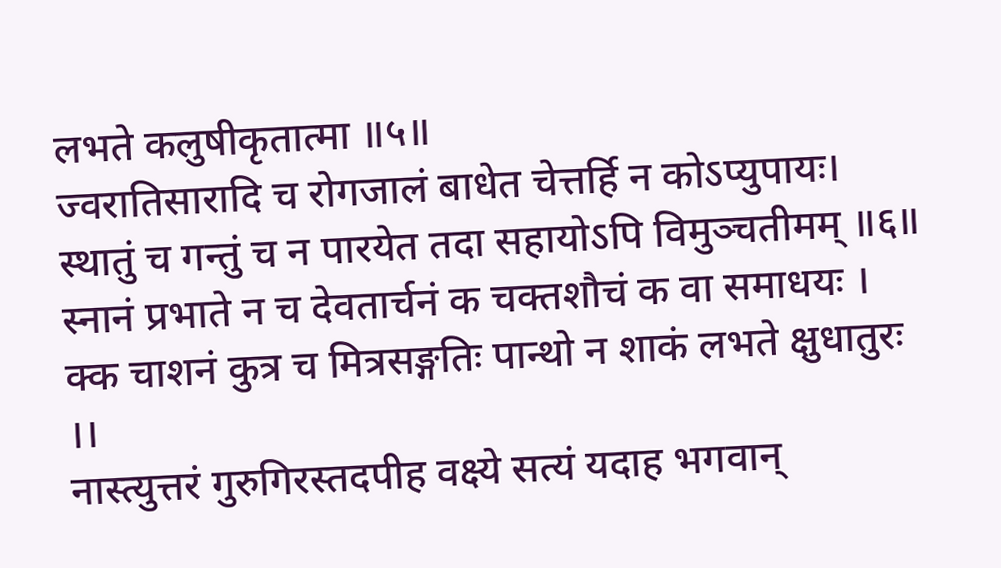लभते कलुषीकृतात्मा ॥५॥
ज्वरातिसारादि च रोगजालं बाधेत चेत्तर्हि न कोऽप्युपायः।
स्थातुं च गन्तुं च न पारयेत तदा सहायोऽपि विमुञ्चतीमम् ॥६॥
स्नानं प्रभाते न च देवतार्चनं क चक्तशौचं क वा समाधयः ।
क्क चाशनं कुत्र च मित्रसङ्गतिः पान्थो न शाकं लभते क्षुधातुरः ।।
नास्त्युत्तरं गुरुगिरस्तदपीह वक्ष्ये सत्यं यदाह भगवान्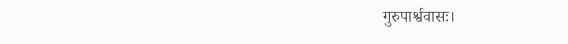गुरुपार्श्ववासः।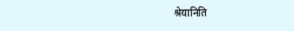श्रेयानिति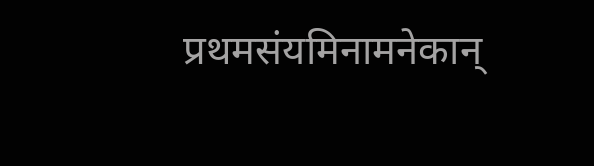प्रथमसंयमिनामनेकान्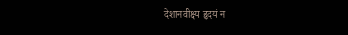देशानवीक्ष्य हृदयं न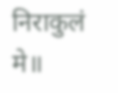निराकुलं मे॥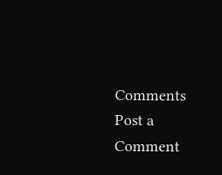Comments
Post a Comment